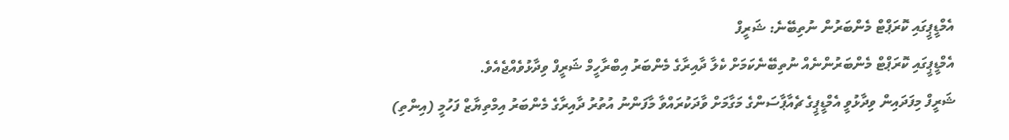އެމްޑީޕީގައި ކޮރަޕްޓް މެންބަރުން ނުތިބޭނެ: ޝަރީފް
އެމްޑީޕީގައި ކޮރަޕްޓް މެންބަރުންނެއް ނުތިބޭނެކަމަށް ކެލާ ދާއިރާގެ މެންބަރު އިބްރާހީމް ޝަރީފް ވިދާޅުވެއްޖެއެވެ.
ޝަރީފް މިފަދައިން ވިދާޅުވީ އެމްޑީޕީގެ ޗެއާޕާސަންގެ މަގާމަށް ވާދަކުރައްވާ މާފަންނު އުތުރު ދާއިރާގެ މެންބަރު އިމްތިޔާޒް ފަހުމީ (އިންތި)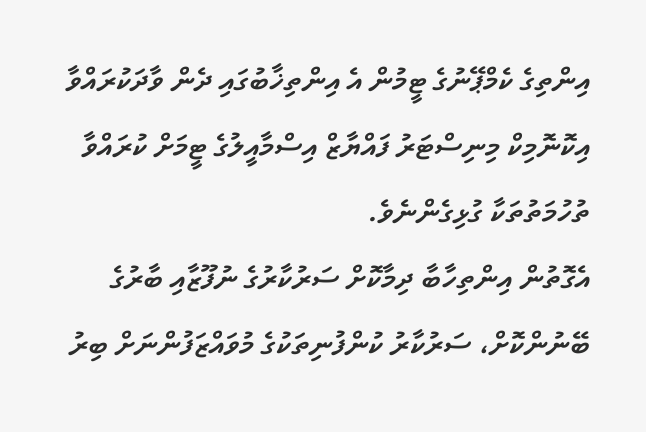އިންތިގެ ކެމްޕޭނުގެ ޓީމުން އެ އިންތިޚާބުގައި ދެން ވާދަކުރައްވާ އިކޮނޮމިކް މިނިސްޓަރު ފައްޔާޒް އިސްމާއީލުގެ ޓީމަށް ކުރައްވާ ތުހުމަތުތަކާ ގުޅިގެންނެވެ.
އެގޮތުން އިންތިހާބާ ދިމާކޮށް ސަރުކާރުގެ ނުފޫޒާއި ބާރުގެ ބޭނުންކޮށް، ސަރުކާރު ކުންފުނިތަކުގެ މުވައްޒަފުންނަށް ބިރު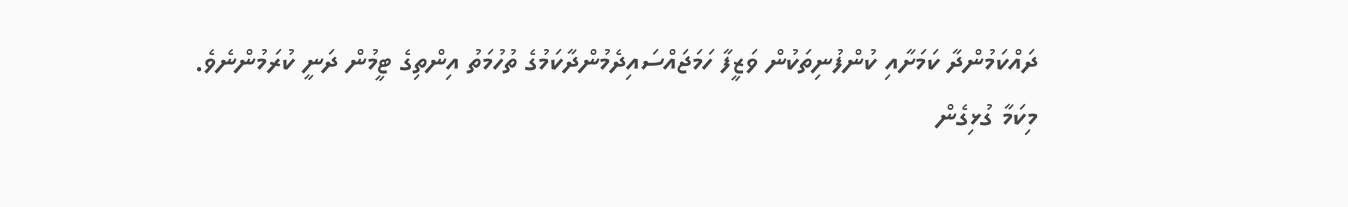ދައްކަމުންދާ ކަމަށާއި ކުންފުނިތަކުން ވަޒީފާ ހަމަޖައްސައިދެމުންދާކަމުގެ ތުހުމަތު އިންތިގެ ޓީމުން ދަނީ ކުރަމުންނެވެ.
މިކަމާ ގުޅިގެން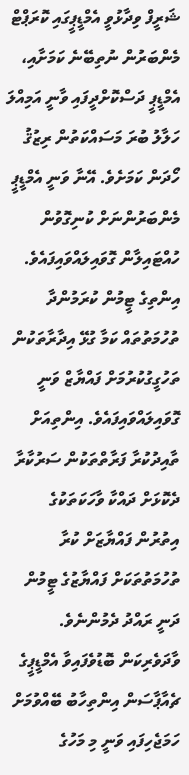ޝަރީފް ވިދާޅުވީ އެމްޑީޕީގައި ކޮރަޕްޓް މެންބަރުން ނުތިބޭނެ ކަމަށާއި، އެމްޑީޕީ ދަސްކޮށްދީފައި ވާނީ އަމިއްލަ ހަލާލު ބުރަ މަސައްކަތުން ރިޒުޤު ހޯދަން ކަމަށެވެ. އޭނާ ވަނީ އެމްޑީޕީ މެންބަރުންނަށް ކުނިގޮވުން ހުއްޓައިލާން ގޮވައިލައްވައިފައެވެ.
އިންތިގެ ޓީމުން ކުރަމުންދާ ތުހުމަތުތައް ކަމާ ގުޅޭ އިދާރާތަކުން ތަހުގީގުކުރުމަށް ފައްޔާޒް ވަނީ ގޮވައިލައްވައިފައެވެ. އިންތިއަށް ތާއިދުކުރާ ފަރާތްތަކުން ސަރުކާރާ ދެކޮޅަށް ދައްކާ ވާހަކަތަކުގެ އިތުރުން ފައްޔާޒަށް ކުރާ ތުހުމަތުތަކަށް ފައްޔާޒުގެ ޓީމުން ދަނީ ރައްދު ދެމުންނެވެ.
ވާދަވެރިކަން ބޮޑުވެފައިވާ އެމްޑީޕީގެ ޗެއާޕާސަން އިންތިހާބު ބޭއްވުމަށް ހަމަޖެހިފައި ވަނީ މި މަހުގެ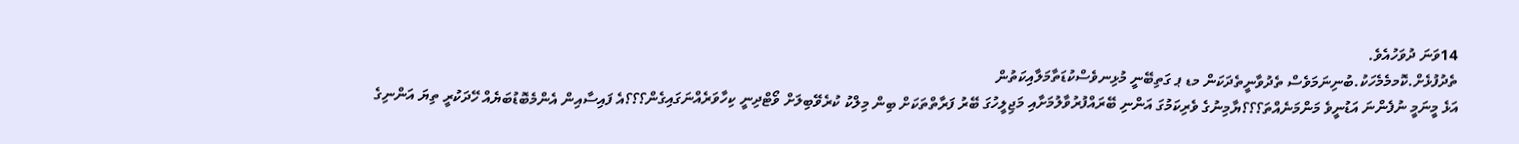14ވަނަ ދުވަހުއެވެ.
ތެދުފުޅެށް.ކޮމމެމެހަކު.ބުނިނަމަވެސް ތެދުވާނީތެދަކަން މޑ ޕ ގަތިބޭނީ މުޅިނވެސްކުޑަތާމަލާއިކަތުން
އަޅެ މީނަމީ ނުފެންނަ އަޑުނީވެ މަންމަނެއްތަ؟؟؟ޔާމިނުގެ ވެރިކަމުގަ އަންނި ބޭރައްފުރުވާލުމަށާއި މަޖިލީހުގަ ބޭރު ފަރާތްތަކަށް ބިން މިލްކު ކުރެވޭބިލަށް ވޯޓްދިނީ ކިހާވަރެއްނަގައިގެން؟؟؟އެ ފައިސާއިން އެންމެބޮޑުބަޔެއް ހޭދަކުރީ ތިޔަ އަންނިގެ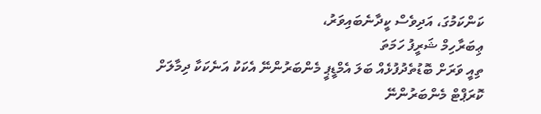ކަންކަމުގަ، އަދިވެސް ކީދާނެބައިވަރު،
ޢިބަރާހިމް ޝަރީފު ހަމަތަ
ތިއީ ވަރަށް ބޮޑުތެދުފުޅެއް ބަލަ އެމްޑީޕީ މެންބަރުންނޭ އެކަކު އަނެކަކާ ދިމާލަށް ކޮރަޕްޓް މެންބަރުންނޭ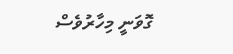ގޮވަނީ މިހާރުވެސް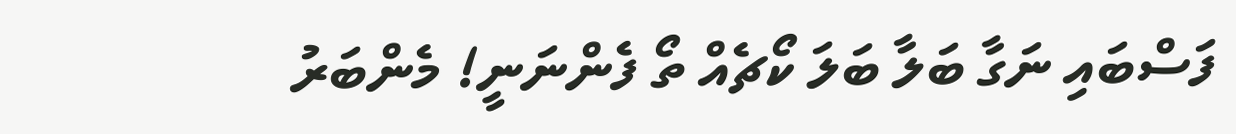ފަސްބައި ނަގާ ބަލާ ބަލަ ކޯޗެއް ތޯ ފެންނަނީ! މެންބަރު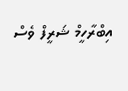އިބްރާހީމް ޝަރީފް ވެސް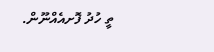ތީ ހުދު ފޮށއެއްނޫން.